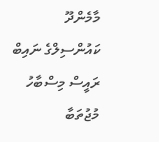މާމެންދޫ ކައުންސިލްގެ ނައިބް ރައީސް މިސްބާހު މުޖުތަބާ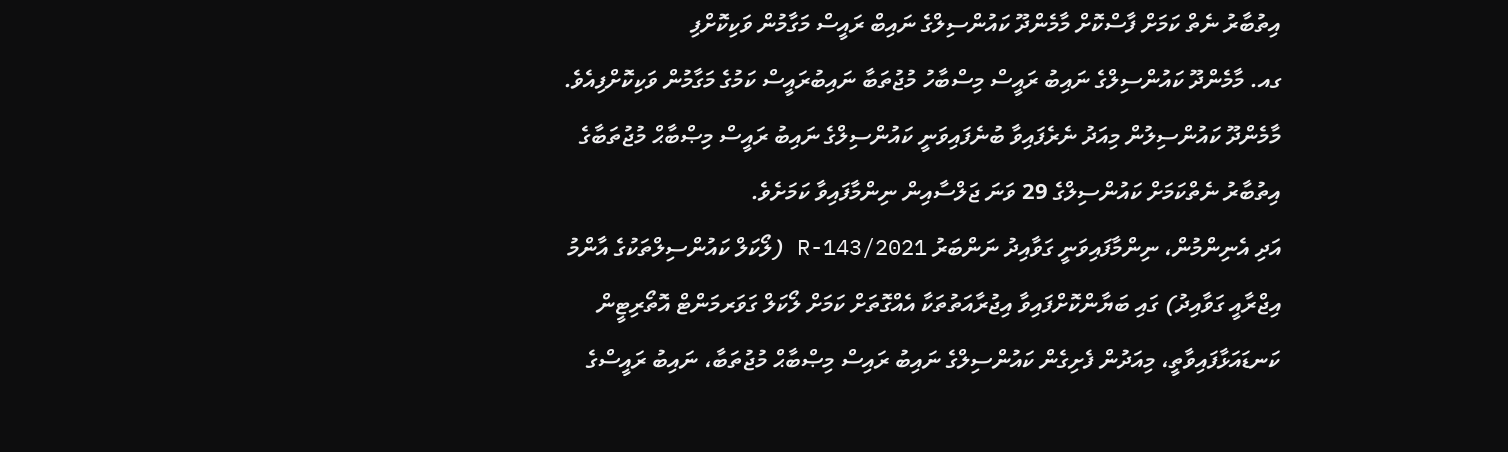އިތުބާރު ނެތް ކަމަށް ފާސްކޮށް މާމެންދޫ ކައުންސިލްގެ ނައިބް ރައީސް މަގާމުން ވަކިކޮށްފި
ގއ. މާމެންދޫ ކައުންސިލްގެ ނައިބު ރައީސް މިސްބާހު މުޖުތަބާ ނައިބުރައީސް ކަމުގެ މަގާމުން ވަކިކޮށްފިއެވެ.
މާމެންދޫ ކައުންސިލުން މިއަދު ނެރެފައިވާ ބުނެފައިވަނީ ކައުންސިލްގެ ނައިބު ރައީސް މިޞްބާޙް މުޖުތަބާގެ އިތުބާރު ނެތްކަމަށް ކައުންސިލްގެ 29 ވަނަ ޖަލްސާއިން ނިންމާފައިވާ ކަމަށެވެ.
އަދި އެނިންމުން، ނިންމާފައިވަނީ ގަވާއިދު ނަންބަރު 2021/R-143 (ލޯކަލް ކައުންސިލްތަކުގެ އާންމު އިޖްރާއީ ގަވާއިދު) ގައި ބަޔާންކޮށްފައިވާ އިޖުރާއަތުތަކާ އެއްގޮތަށް ކަމަށް ލޯކަލް ގަވަރމަންޓް އޮތޯރިޓީން ކަނޑައަޅާފައިވާތީ، މިއަދުން ފެށިގެން ކައުންސިލްގެ ނައިބު ރައިސް މިޞްބާޙް މުޖުތަބާ، ނައިބު ރައީސްގެ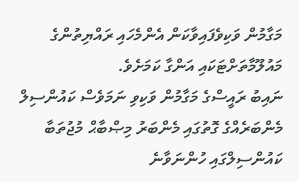މަގާމުން ވަކިވެފައިވާކަން އެންމެހައި ރައްޔިތުންގެ މައުލޫމާތަށްޓަކައި އަންގާ ކަމަށެވެ.
ނައިބު ރައީސްގެ މަގާމުން ވަކިވި ނަމަވެސް ކައުންސިލް މެންބަރެއްގެ ގޮތުގައި މެންބަރު މިޞްބާޙް މުޖުތަބާ ކައުންސިލްގައި ހުންނަވާނެ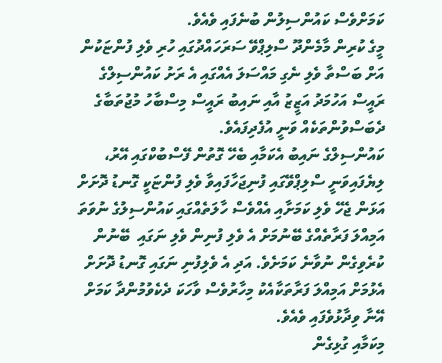ކަމަށްވެސް ކައުންސިލުން ބުނެފައި ވެއެވެ.
މީގެ ކުރިން މާމެންދޫ ސްލިޕްވޭ ސަރަހައްދުގައި ހުރި ވެލި ފުންޏަކުން އަށް ބަސްތާ ވެލި ނެގި މައްސަލަ އެއްގައި އެ ރަށު ކައުންސިލްގެ ރައީސް އަހުމަދު އަޒީޒު އާއި ނައިބު ރައީސް މިސްބާހު މުޖުތަބާގެ ދެބަސްވުންތަކެއް ވަނީ އުފެދިފައެވެ.
ކައުންސިލްގެ ނައިބު އެކަމާއި ބެހޭ ގޮތުން ފޭސްބުކްގައި އޭރު، ލިޔެފައިވަނީ ސްލިޕްވޭގައި ފުނިޖަހާފައިވާ ވެލި ފުންޏަކީ ގޮނޑު ދޮށަށް އަޅަން ޖެހޭ ވެލި ކަމަށާއި އެއްވެސް ހާލަތެއްގައި ކައުންސިލުގެ ނުވަތަ  އަމިއްލަ ފަރާތެއްގެ ބޭނުމަށް އެ ވެލި ފުނިން ވެލި ނަގައި  ބޭނުން ކުރެވިގެން ނުވާނެ ކަމަށެވެ. އަދި އެ ވެލިފުނި ނަގައި ގޮނޑު ދޮށަށް އެޅުމަށް އަމިއްލަ ފަރާތަކާއެކު މިހާރުވެސް ވާހަކަ ދެކެވުމުންދާ ކަމަށް އޭނާ ވިދާޅުވެފައި ވެއެވެ.
މިކަމާއި ގުޅިގެން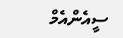ސީއެންއެމް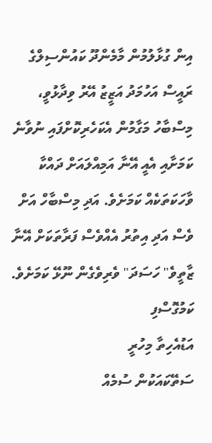އިން ގުޅާލުމުން މާމެންދޫ ކައުންސިލްގެ ރައީސް އަހުމަދު އަޒީޒު އޭރު ވިދާޅުވީ، މިސްބާހު މަގާމުން އެކަހެރިކޮށްފައި ނުވާނެ ކަމަށާއި އެއީ އޭނާ އަމިއްލައަށް ދައްކާ ވާހަކަތަކެއް ކަމަށެވެ. އަދި މިސްބާހް އަށް ވެސް އަދި އިތުރު އެއްވެސް ފަރާތަކަށް އޭނާ ޒާތީވެ" ހަސަދަ" ވެރިވެގެން ނޫޅޭ ކަމަށެވެ.
ކަމުގޮސްފި
އަޑުއެހިތާ މިހުރީ
ސަތޭކައަކުން ސުމެއް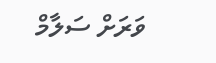ވަރަށް ސަލާމް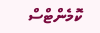ކޮމެންޓްސް